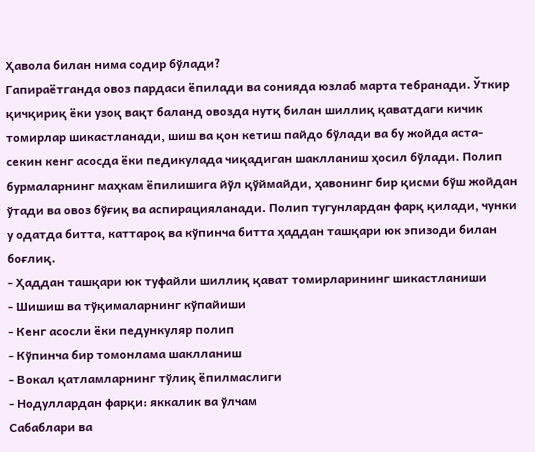Ҳавола билан нима содир бўлади?
Гапираётганда овоз пардаси ёпилади ва сонияда юзлаб марта тебранади. Ўткир қичқириқ ёки узоқ вақт баланд овозда нутқ билан шиллиқ қаватдаги кичик томирлар шикастланади, шиш ва қон кетиш пайдо бўлади ва бу жойда аста-секин кенг асосда ёки педикулада чиқадиган шаклланиш ҳосил бўлади. Полип бурмаларнинг маҳкам ёпилишига йўл қўймайди, ҳавонинг бир қисми бўш жойдан ўтади ва овоз бўғиқ ва аспирацияланади. Полип тугунлардан фарқ қилади, чунки у одатда битта, каттароқ ва кўпинча битта ҳаддан ташқари юк эпизоди билан боғлиқ.
- Ҳаддан ташқари юк туфайли шиллиқ қават томирларининг шикастланиши
- Шишиш ва тўқималарнинг кўпайиши
- Кенг асосли ёки педункуляр полип
- Кўпинча бир томонлама шаклланиш
- Вокал қатламларнинг тўлиқ ёпилмаслиги
- Нодуллардан фарқи: яккалик ва ўлчам
Сабаблари ва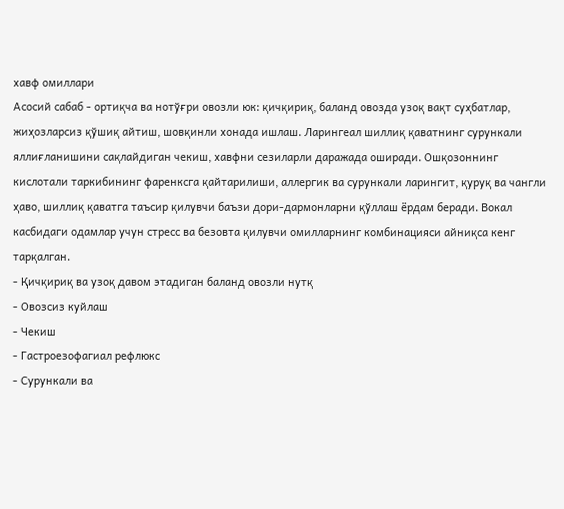хавф омиллари
Асосий сабаб - ортиқча ва нотўғри овозли юк: қичқириқ, баланд овозда узоқ вақт суҳбатлар, жиҳозларсиз қўшиқ айтиш, шовқинли хонада ишлаш. Ларингеал шиллиқ қаватнинг сурункали яллиғланишини сақлайдиган чекиш, хавфни сезиларли даражада оширади. Ошқозоннинг кислотали таркибининг фаренксга қайтарилиши, аллергик ва сурункали ларингит, қуруқ ва чангли ҳаво, шиллиқ қаватга таъсир қилувчи баъзи дори-дармонларни қўллаш ёрдам беради. Вокал касбидаги одамлар учун стресс ва безовта қилувчи омилларнинг комбинацияси айниқса кенг тарқалган.
- Қичқириқ ва узоқ давом этадиган баланд овозли нутқ
- Овозсиз куйлаш
- Чекиш
- Гастроезофагиал рефлюкс
- Сурункали ва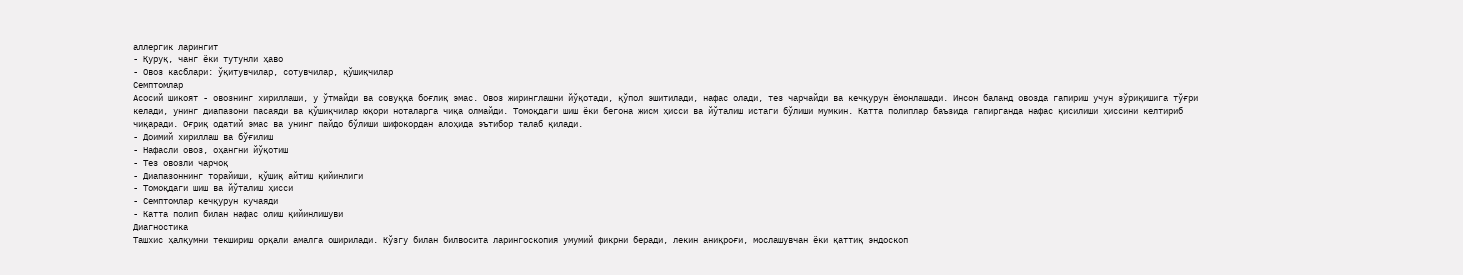аллергик ларингит
- Қуруқ, чанг ёки тутунли ҳаво
- Овоз касблари: ўқитувчилар, сотувчилар, қўшиқчилар
Семптомлар
Асосий шикоят - овознинг хириллаши, у ўтмайди ва совуққа боғлиқ эмас. Овоз жиринглашни йўқотади, қўпол эшитилади, нафас олади, тез чарчайди ва кечқурун ёмонлашади. Инсон баланд овозда гапириш учун зўриқишига тўғри келади, унинг диапазони пасаяди ва қўшиқчилар юқори ноталарга чиқа олмайди. Томоқдаги шиш ёки бегона жисм ҳисси ва йўталиш истаги бўлиши мумкин. Катта полиплар баъзида гапирганда нафас қисилиши ҳиссини келтириб чиқаради. Оғриқ одатий эмас ва унинг пайдо бўлиши шифокордан алоҳида эътибор талаб қилади.
- Доимий хириллаш ва бўғилиш
- Нафасли овоз, оҳангни йўқотиш
- Тез овозли чарчоқ
- Диапазоннинг торайиши, қўшиқ айтиш қийинлиги
- Томоқдаги шиш ва йўталиш ҳисси
- Семптомлар кечқурун кучаяди
- Катта полип билан нафас олиш қийинлишуви
Диагностика
Ташхис ҳалқумни текшириш орқали амалга оширилади. Кўзгу билан билвосита ларингоскопия умумий фикрни беради, лекин аниқроғи, мослашувчан ёки қаттиқ эндоскоп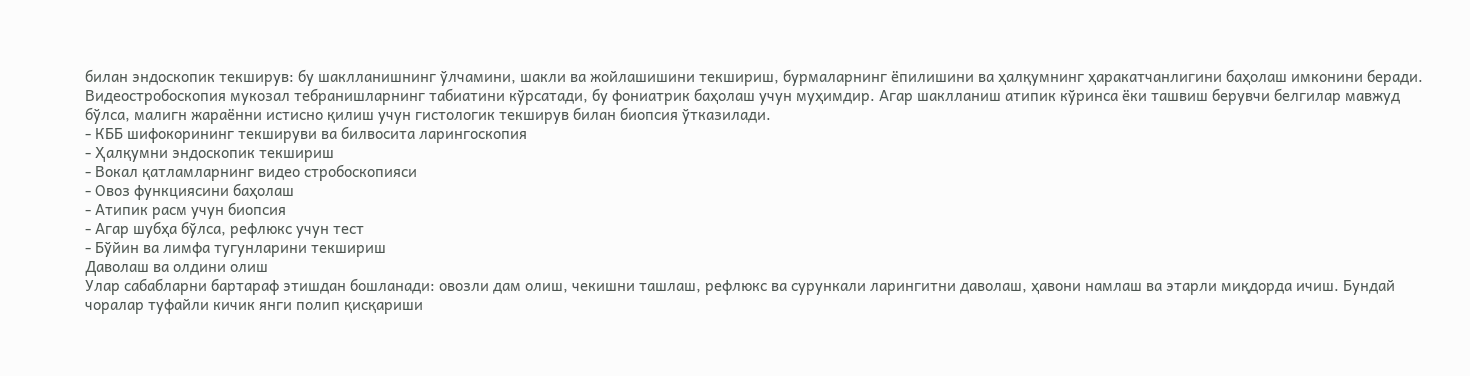билан эндоскопик текширув: бу шаклланишнинг ўлчамини, шакли ва жойлашишини текшириш, бурмаларнинг ёпилишини ва ҳалқумнинг ҳаракатчанлигини баҳолаш имконини беради. Видеостробоскопия мукозал тебранишларнинг табиатини кўрсатади, бу фониатрик баҳолаш учун муҳимдир. Агар шаклланиш атипик кўринса ёки ташвиш берувчи белгилар мавжуд бўлса, малигн жараённи истисно қилиш учун гистологик текширув билан биопсия ўтказилади.
- КББ шифокорининг текшируви ва билвосита ларингоскопия
- Ҳалқумни эндоскопик текшириш
- Вокал қатламларнинг видео стробоскопияси
- Овоз функциясини баҳолаш
- Атипик расм учун биопсия
- Агар шубҳа бўлса, рефлюкс учун тест
- Бўйин ва лимфа тугунларини текшириш
Даволаш ва олдини олиш
Улар сабабларни бартараф этишдан бошланади: овозли дам олиш, чекишни ташлаш, рефлюкс ва сурункали ларингитни даволаш, ҳавони намлаш ва этарли миқдорда ичиш. Бундай чоралар туфайли кичик янги полип қисқариши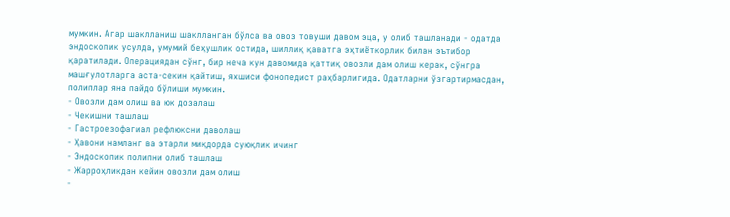мумкин. Агар шаклланиш шаклланган бўлса ва овоз товуши давом эца, у олиб ташланади - одатда эндоскопик усулда, умумий беҳушлик остида, шиллиқ қаватга эҳтиёткорлик билан эътибор қаратилади. Операциядан сўнг, бир неча кун давомида қаттиқ овозли дам олиш керак, сўнгра машғулотларга аста-секин қайтиш, яхшиси фонопедист раҳбарлигида. Одатларни ўзгартирмасдан, полиплар яна пайдо бўлиши мумкин.
- Овозли дам олиш ва юк дозалаш
- Чекишни ташлаш
- Гастроезофагиал рефлюксни даволаш
- Ҳавони намланг ва этарли миқдорда суюқлик ичинг
- Эндоскопик полипни олиб ташлаш
- Жарроҳликдан кейин овозли дам олиш
-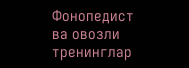Фонопедист ва овозли тренинглар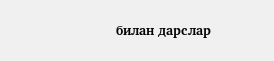билан дарслар